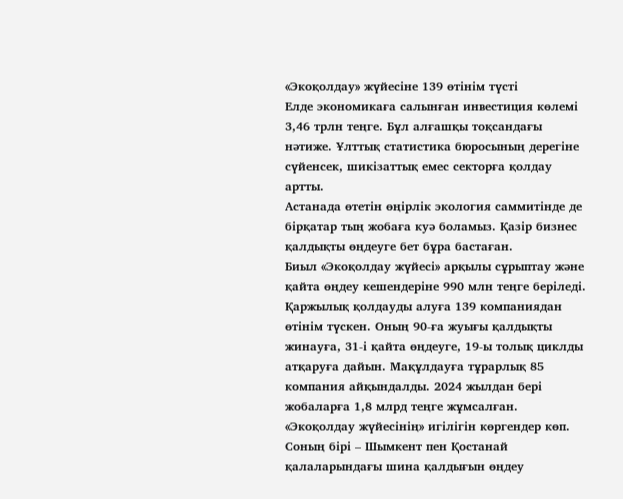«Экоқолдау» жүйесіне 139 өтінім түсті
Елде экономикаға салынған инвестиция көлемі 3,46 трлн теңге. Бұл алғашқы тоқсандағы нәтиже. Ұлттық статистика бюросының дерегіне сүйенсек, шикізаттық емес секторға қолдау артты.
Астанада өтетін өңірлік экология саммитінде де бірқатар тың жобаға куә боламыз. Қазір бизнес қалдықты өңдеуге бет бұра бастаған.
Биыл «Экоқолдау жүйесі» арқылы сұрыптау және қайта өңдеу кешендеріне 990 млн теңге беріледі. Қаржылық қолдауды алуға 139 компаниядан өтінім түскен. Оның 90-ға жуығы қалдықты жинауға, 31-і қайта өңдеуге, 19-ы толық циклды атқаруға дайын. Мақұлдауға тұрарлық 85 компания айқындалды. 2024 жылдан бері жобаларға 1,8 млрд теңге жұмсалған. «Экоқолдау жүйесінің» игілігін көргендер көп. Соның бірі – Шымкент пен Қостанай қалаларындағы шина қалдығын өңдеу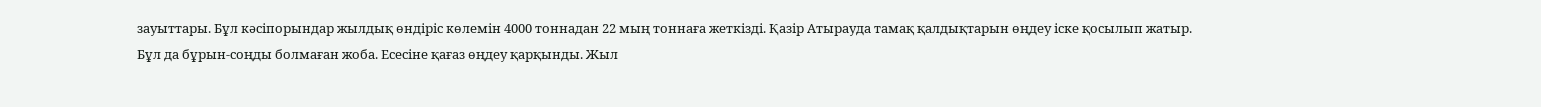зауыттары. Бұл кәсіпорындар жылдық өндіріс көлемін 4000 тоннадан 22 мың тоннаға жеткізді. Қазір Атырауда тамақ қалдықтарын өңдеу іске қосылып жатыр. Бұл да бұрын-соңды болмаған жоба. Есесіне қағаз өңдеу қарқынды. Жыл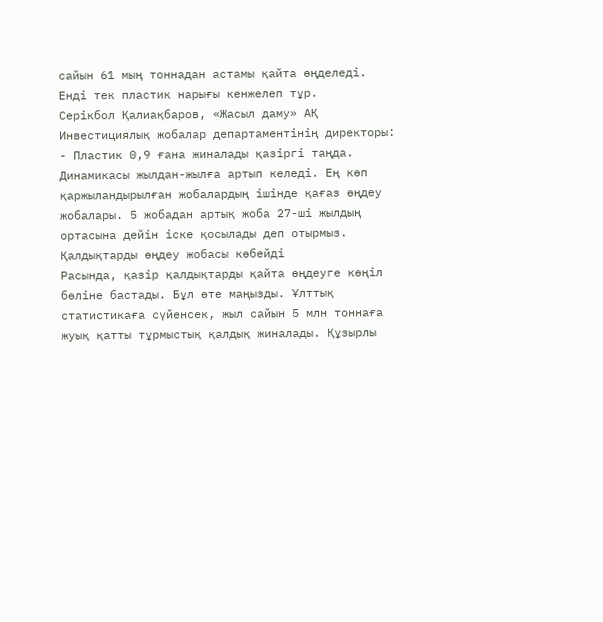сайын 61 мың тоннадан астамы қайта өңделеді. Енді тек пластик нарығы кенжелеп тұр.
Серікбол Қалиақбаров, «Жасыл даму» АҚ Инвестициялық жобалар департаментінің директоры:
- Пластик 0,9 ғана жиналады қазіргі таңда. Динамикасы жылдан-жылға артып келеді. Ең көп қаржыландырылған жобалардың ішінде қағаз өңдеу жобалары. 5 жобадан артық жоба 27-ші жылдың ортасына дейін іске қосылады деп отырмыз.
Қалдықтарды өңдеу жобасы көбейді
Расында, қазір қалдықтарды қайта өңдеуге көңіл бөліне бастады. Бұл өте маңызды. Ұлттық статистикаға сүйенсек, жыл сайын 5 млн тоннаға жуық қатты тұрмыстық қалдық жиналады. Құзырлы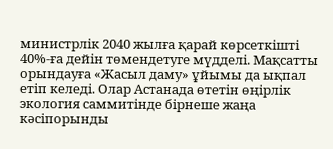министрлік 2040 жылға қарай көрсеткішті 40%-ға дейін төмендетуге мүдделі. Мақсатты орындауға «Жасыл даму» ұйымы да ықпал етіп келеді. Олар Астанада өтетін өңірлік экология саммитінде бірнеше жаңа кәсіпорынды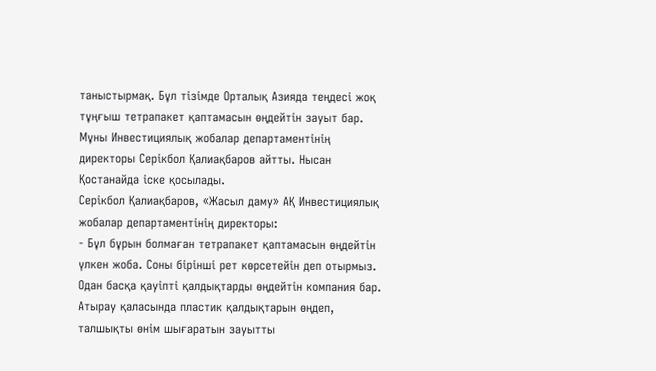таныстырмақ. Бұл тізімде Орталық Азияда теңдесі жоқ тұңғыш тетрапакет қаптамасын өңдейтін зауыт бар. Мұны Инвестициялық жобалар департаментінің директоры Серікбол Қалиақбаров айтты. Нысан Қостанайда іске қосылады.
Серікбол Қалиақбаров, «Жасыл даму» АҚ Инвестициялық жобалар департаментінің директоры:
- Бұл бұрын болмаған тетрапакет қаптамасын өңдейтін үлкен жоба. Соны бірінші рет көрсетейін деп отырмыз. Одан басқа қауіпті қалдықтарды өңдейтін компания бар. Атырау қаласында пластик қалдықтарын өңдеп, талшықты өнім шығаратын зауытты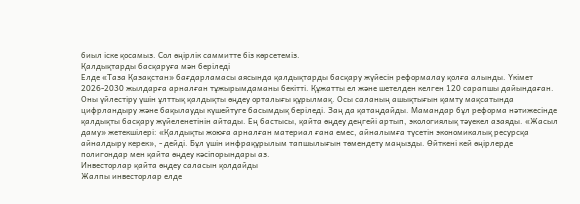биыл іске қосамыз. Сол өңірлік саммитте біз көрсетеміз.
Қалдықтарды басқаруға мән беріледі
Елде «Таза Қазақстан» бағдарламасы аясында қалдықтарды басқару жүйесін реформалау қолға алынды. Үкімет 2026-2030 жылдарға арналған тұжырымдаманы бекітті. Құжатты ел және шетелден келген 120 сарапшы дайындаған. Оны үйлестіру үшін ұлттық қалдықты өңдеу орталығы құрылмақ. Осы саланың ашықтығын қамту мақсатында цифрландыру және бақылауды күшейтуге басымдық беріледі. Заң да қатаңдайды. Мамандар бұл реформа нәтижесінде қалдықты басқару жүйеленетінін айтады. Ең бастысы, қайта өңдеу деңгейі артып, экологиялық тәуекел азаяды. «Жасыл даму» жетекшілері: «Қалдықты жоюға арналған материал ғана емес, айналымға түсетін экономикалық ресурсқа айналдыру керек», - дейді. Бұл үшін инфрақұрылым тапшылығын төмендету маңызды. Өйткені кей өңірлерде полигондар мен қайта өңдеу кәсіпорындары аз.
Инвесторлар қайта өңдеу саласын қолдайды
Жалпы инвесторлар елде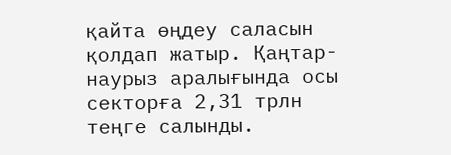қайта өңдеу саласын қолдап жатыр. Қаңтар-наурыз аралығында осы секторға 2,31 трлн теңге салынды.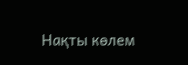Нақты көлем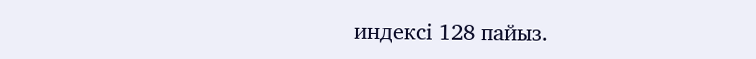индексі 128 пайыз.